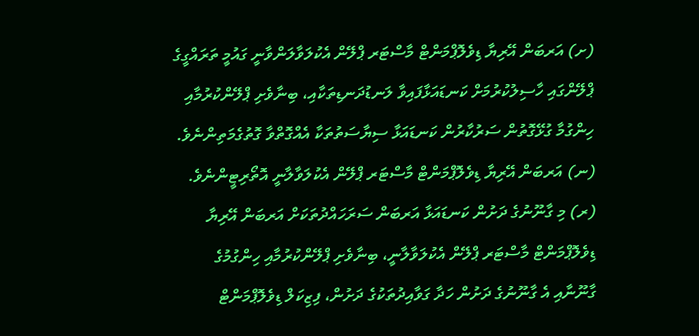(ށ) އަރބަން އޭރިޔާ ޑިވެލޮޕްމަންޓް މާސްޓަރ ޕްލޭން އެކުލަވާލަންވާނީ ގައުމީ ތަރައްގީގެ ޕްލޭންގައި ހާސިލުކުރުމަށް ކަނޑައަޅާފައިވާ ލަނޑުދަނޑިތަކާއި، ބިނާވެށި ޕްލޭންކުރުމާއި ހިންގުމާ ގުޅޭގޮތުން ސަރުކާރުން ކަނޑައަޅާ ސިޔާސަތުތަކާ އެއްގޮތްވާ ގޮތުގެމަތިންނެވެ.
(ނ) އަރބަން އޭރިޔާ ޑިވެލޮޕްމަންޓް މާސްޓަރ ޕްލޭން އެކުލަވާލާނީ އޮތޯރިޓީންނެވެ.
(ރ) މި ގާނޫނުގެ ދަށުން ކަނޑައަޅާ އަރބަން ސަރަހައްދުތަކަށް އަރބަން އޭރިޔާ ޑިވެލޮޕްމަންޓް މާސްޓަރ ޕްލޭން އެކުލަވާލާނީ، ބިނާވެށި ޕްލޭންކުރުމާއި ހިންގުމުގެ ގާނޫނާއި އެ ގާނޫނުގެ ދަށުން ހަދާ ގަވާއިދުތަކުގެ ދަށުން، ފިޒިކަލް ޑިވެލޮޕްމަންޓް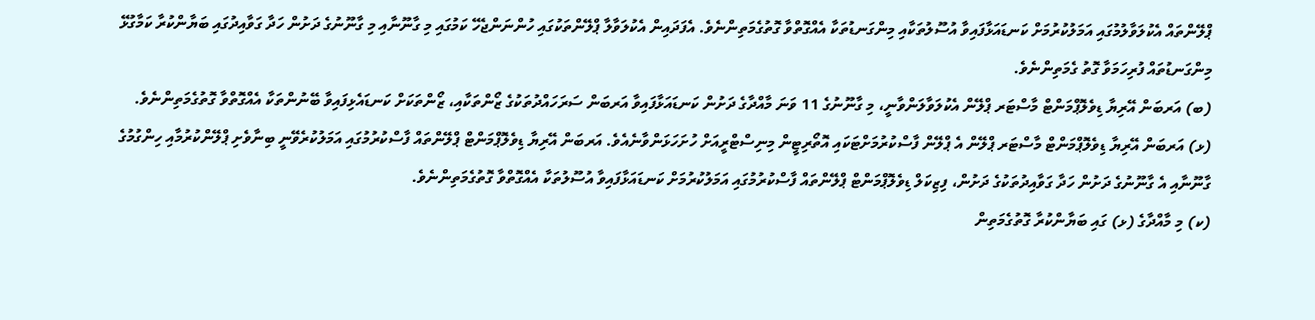ޕްލޭންތައް އެކުލަވާލުމުގައި އަމަލުކުރުމަށް ކަނޑައަޅާފައިވާ އުސޫލުތަކާއި މިންގަނޑުތަކާ އެއްގޮތްވާ ގޮތުގެމަތިންނެވެ. އެފަދައިން އެކުލަވާލާ ޕްލޭންތަކުގައި ހުންނަންޖެހޭ ކަމުގައި މި ގާނޫނާއި މި ގާނޫނުގެ ދަށުން ހަދާ ގަވާއިދުގައި ބަޔާންކުރާ ކަމާގުޅޭ މިންގަނޑުތައް ފުރިހަމަވާ ގޮތު ގެމަތިންނެވެ.
(ބ) އަރބަން އޭރިޔާ ޑިވެލޮޕްމަންޓް މާސްޓަރ ޕްލޭން އެކުލަވާލަންވާނީ، މި ގާނޫނުގެ 11 ވަނަ މާއްދާގެ ދަށުން ކަނޑައަޅާފައިވާ އަރބަން ސަރަހައްދުތަކުގެ ޒޯންތަކާއި، ޒޯންތަކަށް ކަނޑައެޅިފައިވާ ބޭނުންތަކާ އެއްގޮތްވާ ގޮތުގެމަތިންނެވެ.
(ޅ) އަރބަން އޭރިޔާ ޑިވެލޮޕްމަންޓް މާސްޓަރ ޕްލޭން އެ ޕްލޭން ފާސްކުރުމަށްޓަކައި އޮތޯރިޓީން މިނިސްޓްރީއަށް ހުށަހަޅަންވާނެއެވެ. އަރބަން އޭރިޔާ ޑިވެލޮޕްމަންޓް ޕްލޭންތައް ފާސްކުރުމުގައި އަމަލުކުރެވޭނީ ބިނާވެށި ޕްލޭންކުރުމާއި ހިންގުމުގެ ގާނޫނާއި އެ ގާނޫނުގެ ދަށުން ހަދާ ގަވާއިދުތަކުގެ ދަށުން، ފިޒިކަލް ޑިވެލޮޕްމަންޓް ޕްލޭންތައް ފާސްކުރުމުގައި އަމަލުކުރުމަށް ކަނޑައަޅާފައިވާ އުސޫލުތަކާ އެއްގޮތްވާ ގޮތުގެމަތިންނެވެ.
(ކ) މި މާއްދާގެ (ޅ) ގައި ބަޔާންކުރާ ގޮތުގެމަތިން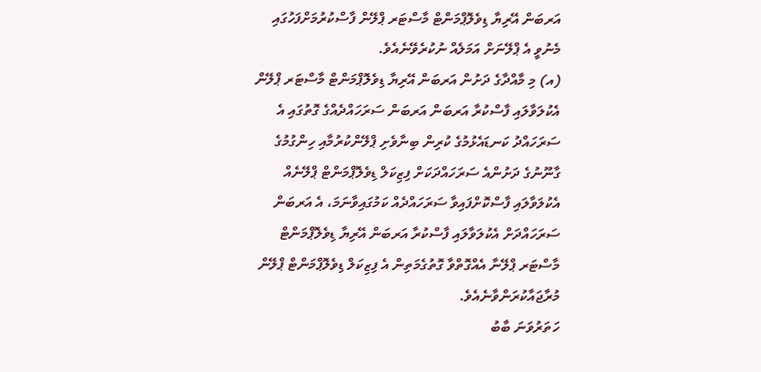އަރބަން އޭރިޔާ ޑިވެލޮޕްމަންޓް މާސްޓަރ ޕްލޭން ފާސްކުރުމަށްފަހުގައި މެނުވީ އެ ޕްލޭނަށް އަމަލެއް ނުކުރެވޭނެއެވެ.
(އ) މި މާއްދާގެ ދަށުން އަރބަން އޭރިޔާ ޑިވެލޮޕްމަންޓް މާސްޓަރ ޕްލޭން އެކުލަވާލައި ފާސްކުރާ އަރބަން އަރބަން ސަރަހައްދެއްގެ ގޮތުގައި އެ ސަރަހައްދު ކަނޑައެޅުމުގެ ކުރިން ބިނާވެށި ޕްލޭންކުރުމާއި ހިންގުމުގެ ގާނޫނުގެ ދަށުންއެ ސަރަހައްދަކަށް ފިޒިކަލް ޑިވެލޮޕްމަންޓް ޕްލޭނެއް އެކުލަވާލައި ފާސްކޮށްފައިވާ ސަރަހައްދެއް ކަމުގައިވާނަމަ، އެ އަރބަން ސަރަހައްދަށް އެކުލަވާލައި ފާސްކުރާ އަރބަން އޭރިޔާ ޑިވެލޮޕްމަންޓް މާސްޓަރ ޕްލޭނާ އެއްގޮތްވާ ގޮތުގެމަތިން އެ ފިޒިކަލް ޑިވެލޮޕްމަންޓް ޕްލޭން މުރާޖައާކުރަންވާނެއެވެ.
ހަތަރުވަނަ ބާބު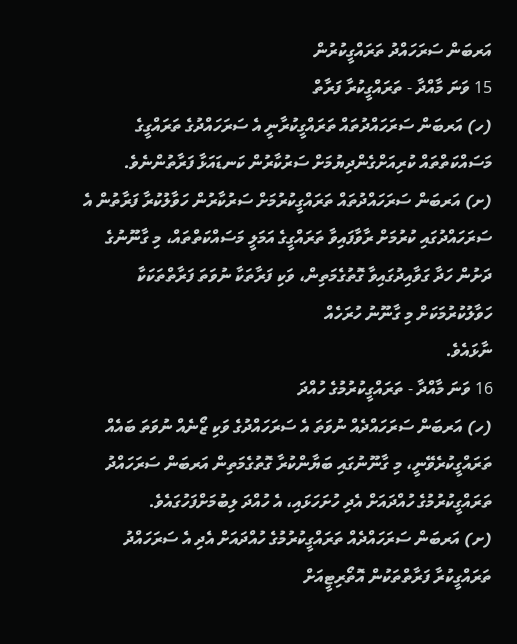އަރބަން ސަރަހައްދު ތަރައްގީކުރުން
15 ވަނަ މާއްދާ - ތަރައްގީކުރާ ފަރާތް
(ހ) އަރބަން ސަރަހައްދުތައް ތަރައްގީކުރާނީ އެ ސަރަހައްދުގެ ތަރައްގީގެ މަސައްކަތްތައް ކުރިއަށްގެންދިޔުމަށް ސަރުކާރުން ކަނޑައަޅާ ފަރާތުންނެވެ.
(ށ) އަރބަން ސަރަހައްދުތައް ތަރައްގީކުރުމަށް ސަރުކާރުން ހަވާލުކުރާ ފަރާތުން އެ ސަރަހައްދުގައި ކުރުމަށް ރާވާފައިވާ ތަރައްގީގެ އަމަލީ މަސައްކަތްތައް، މި ގާނޫނުގެ ދަށުން ހަދާ ގަވާއިދުގައިވާ ގޮތުގެމަތިން، ވަކި ފަރާތަކާ ނުވަތަ ފަރާތްތަކަކާ ހަވާލުކުރުމަކަށް މި ގާނޫނު ހުރަހެއް
ނާޅައެވެ.
16 ވަނަ މާއްދާ - ތަރައްގީކުރުމުގެ ހުއްދަ
(ހ) އަރބަން ސަރަހައްދެއް ނުވަތަ އެ ސަރަހައްދުގެ ވަކި ޒޯނެއް ނުވަތަ ބައެއް ތަރައްގީކުރެވޭނީ، މި ގާނޫނުގައި ބަޔާންކުރާ ގޮތުގެމަތިން އަރބަން ސަރަހައްދު ތަރައްގީކުރުމުގެ ހުއްދައަށް އެދި ހުށަހަޅައި، އެ ހުއްދަ ލިބުމަށްފަހުގައެވެ.
(ށ) އަރބަން ސަރަހައްދެއް ތަރައްގީކުރުމުގެ ހުއްދައަށް އެދި އެ ސަރަހައްދު ތަރައްގީކުރާ ފަރާތްތަކުން އޮތޯރިޓީއަށް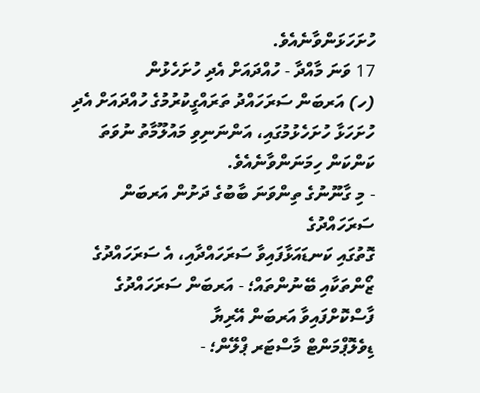ހުށަހަޅަންވާނެއެވެ.
17 ވަނަ މާއްދާ - ހުއްދައަށް އެދި ހުށަހެޅުން
(ހ) އަރބަން ސަރަހައްދު ތަރައްގީކުރުމުގެ ހުއްދައަށް އެދި ހުށަހަޅާ ހުށަހެޅުމުގައި، އަންނަނިވި މައުލޫމާތު ނުވަތަ ކަންކަން ހިމަނަންވާނެއެވެ.
- މި ގާނޫނުގެ ތިންވަނަ ބާބުގެ ދަށުން އަރބަން ސަރަހައްދުގެ
ގޮތުގައި ކަނޑައަޅާފައިވާ ސަރަހައްދާއި، އެ ސަރަހައްދުގެ
ޒޯންތަކާއި ބޭނުންތައް؛ - އަރބަން ސަރަހައްދުގެ ފާސްކޮށްފައިވާ އަރބަން އޭރިޔާ
ޑިވެލޮޕްމަންޓް މާސްޓަރ ޕްލޭން؛ -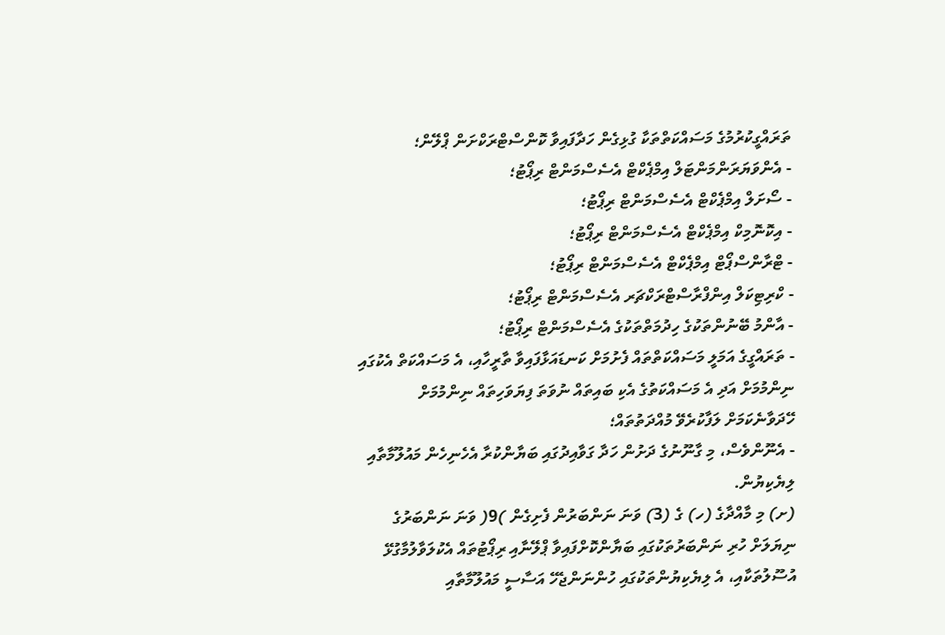ތަރައްގީކުރުމުގެ މަސައްކަތްތަކާ ގުޅިގެން ހަދާފައިވާ ކޮންސްޓްރަކްށަން ޕްލޭން؛
- އެންވަޔަރަންމަންޓަލް އިމްޕެކްޓް އެސެސްމަންޓް ރިޕޯޓު؛
- ސޯށަލް އިމްޕެކްޓް އެސެސްމަންޓް ރިޕޯޓު؛
- އިކޮނޮމިކް އިމްޕެކްޓް އެސެސްމަންޓް ރިޕޯޓު؛
- ޓްރާންސްޕޯޓް އިމްޕެކްޓް އެސެސްމަންޓް ރިޕޯޓު؛
- ކްރިޓިކަލް އިންފްރާސްޓްރަކްޗަރ އެސެސްމަންޓް ރިޕޯޓު؛
- އާންމު ބޭނުންތަކުގެ ހިދުމަތްތަކުގެ އެސެސްމަންޓް ރިޕޯޓު؛
- ތަރައްގީގެ އަމަލީ މަސައްކަތްތައް ފެށުމަށް ކަނޑައަޅާފައިވާ ތާރީހާއި، އެ މަސައްކަތް އެކުގައި ނިންމުމަށް އަދި އެ މަސައްކަތުގެ އެކި ބައިތައް ނުވަތަ ފިޔަވަހިތައް ނިންމުމަށް ހޭދަވާނެކަމަށް ލަފާކުރެވޭ މުއްދަތުތައް؛
- އެނޫންވެސް، މި ގާނޫނުގެ ދަށުން ހަދާ ގަވާއިދުގައި ބަޔާންކުރާ އެހެނިހެން މައުލޫމާތާއި ލިޔެކިޔުން.
(ށ) މި މާއްދާގެ (ހ) ގެ (3) ވަނަ ނަންބަރުން ފެށިގެން )9( ވަނަ ނަންބަރުގެ ނިޔަލަށް ހުރި ނަންބަރުތަކުގައި ބަޔާންކޮށްފައިވާ ޕްލޭނާއި ރިޕޯޓުތައް އެކުލަވާލުމާގުޅޭ އުސޫލުތަކާއި، އެ ލިޔެކިޔުންތަކުގައި ހުންނަންޖެހޭ އަސާސީ މައުލޫމާތާއި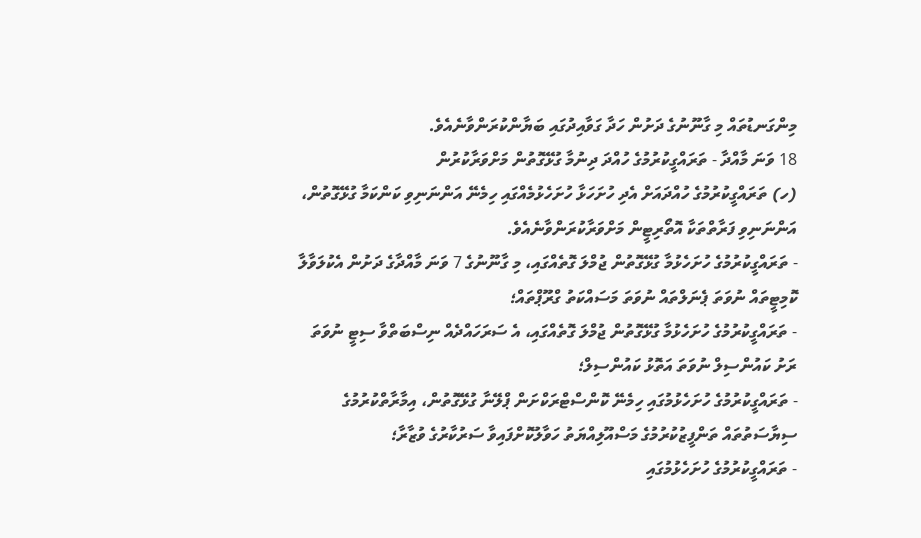މިންގަނޑުތައް މި ގާނޫނުގެ ދަށުން ހަދާ ގަވާއިދުގައި ބަޔާންކުރަންވާނެއެވެ.
18 ވަނަ މާއްދާ - ތަރައްގީކުރުމުގެ ހުއްދަ ދިނުމާ ގުޅޭގޮތުން މަށްވަރާކުރުން
(ހ) ތަރައްގީކުރުމުގެ ހުއްދައަށް އެދި ހުށަހަޅާ ހުށަހެޅުމެއްގައި ހިމެނޭ އަންނަނިވި ކަންކަމާ ގުޅޭގޮތުން، އަންނަނިވި ފަރާތްތަކާ އޮތޯރިޓީން މަށްވަރާކުރަންވާނެއެވެ.
- ތަރައްގީކުރުމުގެ ހުށަހެޅުމާ ގުޅޭގޮތުން ޖުމްލަ ގޮތެއްގައި، މި ގާނޫނުގެ 7 ވަނަ މާއްދާގެ ދަށުން އެކުލަވާލާ ކޮމިޓީތައް ނުވަތަ ޕެނަލްތައް ނުވަތަ މަސައްކަތު ގްރޫޕްތައް؛
- ތަރައްގީކުރުމުގެ ހުށަހެޅުމާ ގުޅޭގޮތުން ޖުމްލަ ގޮތެއްގައި، އެ ސަރަހައްދެއް ނިސްބަތްވާ ސިޓީ ނުވަތަ ރަށު ކައުންސިލް ނުވަތަ އަތޮޅު ކައުންސިލް؛
- ތަރައްގީކުރުމުގެ ހުށަހެޅުމުގައި ހިމެނޭ ކޮންސްޓްރަކްށަން ޕްލޭނާ ގުޅޭގޮތުން، އިމާރާތްކުރުމުގެ ސިޔާސަތުތައް ތަންފީޒުކުރުމުގެ މަސްއޫލިއްޔަތު ހަވާލުކޮށްފައިވާ ސަރުކާރުގެ ވުޒާރާ؛
- ތަރައްގީކުރުމުގެ ހުށަހެޅުމުގައި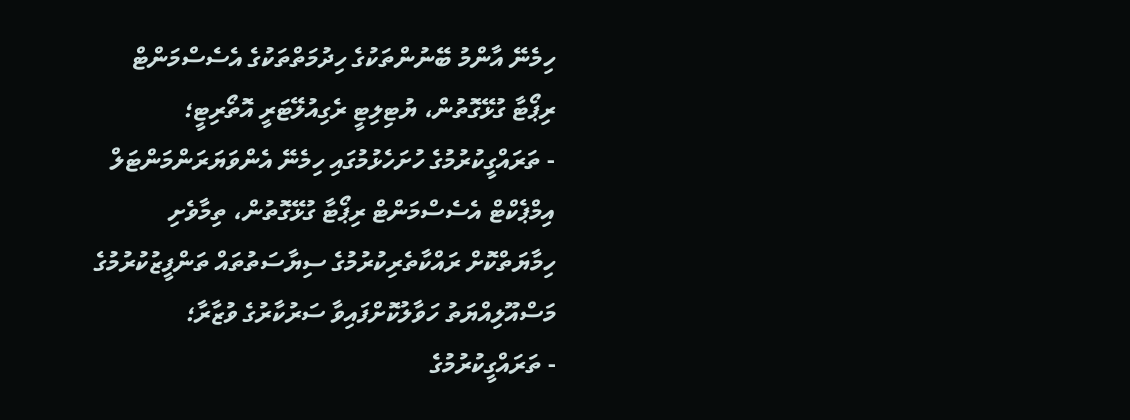ހިމެނޭ އާންމު ބޭނުންތަކުގެ ހިދުމަތްތަކުގެ އެސެސްމަންޓް ރިޕޯޓާ ގުޅޭގޮތުން، ޔުޓިލިޓީ ރެގިއުލޭޓަރީ އޮތޯރިޓީ؛
- ތަރައްގީކުރުމުގެ ހުށަހެޅުމުގައި ހިމެނޭ އެންވަޔަރަންމަންޓަލް އިމްޕެކްޓް އެސެސްމަންޓް ރިޕޯޓާ ގުޅޭގޮތުން، ތިމާވެށި ހިމާޔަތްކޮށް ރައްކާތެރިކުރުމުގެ ސިޔާސަތުތައް ތަންފީޒުކުރުމުގެ މަސްއޫލިއްޔަތު ހަވާލުކޮށްފައިވާ ސަރުކާރުގެ ވުޒާރާ؛
- ތަރައްގީކުރުމުގެ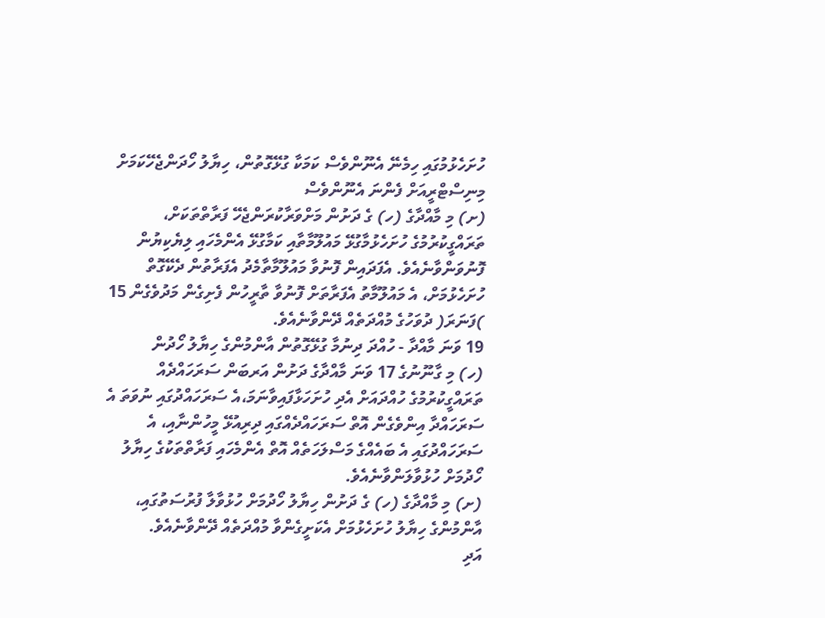ހުށަހެޅުމުގައި ހިމެނޭ އެނޫންވެސް ކަމަކާ ގުޅޭގޮތުން، ހިޔާލު ހޯދަންޖެހޭކަމަށް މިނިސްޓްރީއަށް ފެންނަ އެނޫންވެސް
(ށ) މި މާއްދާގެ (ހ) ގެ ދަށުން މަށްވަރާކުރަންޖެހޭ ފަރާތްތަކަށް، ތަރައްގީކުރުމުގެ ހުށަހެޅުމާގުޅޭ މައުލޫމާތާއި ކަމާގުޅޭ އެންމެހައި ލިޔެކިޔުން ފޮނުވަންވާނެއެވެ. އެފަދައިން ފޮނުވާ މައުލޫމާތާމެދު އެފަރާތުން ދެކޭގޮތް ހުށަހެޅުމަށް، އެ މައުލޫމާތު އެފަރާތަށް ފޮނުވާ ތާރީހުން ފެށިގެން މަދުވެގެން 15 )ފަނަރަ( ދުވަހުގެ މުއްދަތެއް ދޭންވާނެއެވެ.
19 ވަނަ މާއްދާ - ހުއްދަ ދިނުމާ ގުޅޭގޮތުން އާންމުންގެ ހިޔާލު ހޯދުން
(ހ) މި ގާނޫނުގެ 17 ވަނަ މާއްދާގެ ދަށުން އަރބަން ސަރަހައްދެއް ތަރައްގީކުރުމުގެ ހުއްދައަށް އެދި ހުށަހަޅާފައިވާނަމަ،އެ ސަރަހައްދުގައި ނުވަތަ އެ ސަރަހައްދާ އިންވެގެން އޮތް ސަރަހައްދެއްގައި ދިރިއުޅޭ މީހުންނާއި، އެ ސަރަހައްދުގައި އެ ބައެއްގެ މަސްލަހަތެއް އޮތް އެންމެހައި ފަރާތްތަކުގެ ހިޔާލު ހޯދުމަށް ހުޅުވާލަންވާނެއެވެ.
(ށ) މި މާއްދާގެ (ހ) ގެ ދަށުން ހިޔާލު ހޯދުމަށް ހުޅުވާލާ ފުރުސަތުގައި،
އާންމުންގެ ހިޔާލު ހުށަހެޅުމަށް އެކަށީގެންވާ މުއްދަތެއް ދޭންވާނެއެވެ.
އަދި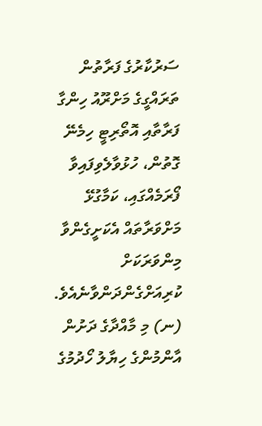ސަރުކާރުގެ ފަރާތުން ތަރައްގީގެ މަށްރޫއު ހިންގާ ފަރާތާއި އޮތޯރިޓީ ހިމެނޭ ގޮތުން، ހުޅުވާލެވިފައިވާ ފޯރަމެއްގައި، ކަމާގުޅޭ މަށްވަރާތައް އެކަށީގެންވާ މިންވަރަކަށް ކުރިއަށްގެންދަންވާނެއެވެ.
(ނ) މި މާއްދާގެ ދަށުން އާންމުންގެ ހިޔާލު ހޯދުމުގެ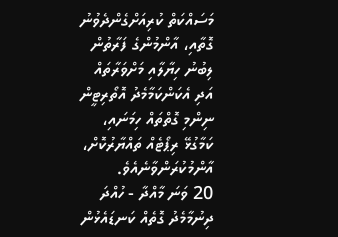މަސައްކަތް ކުރިއަށްގެންދެވުނު ގޮތާއި، އާންމުންގެ ފަރާތުން ލިބުނު ހިޔާލާއި މަށްވަރާތައް އަދި އެކަންކަމާމެދު އޮތޯރިޓީން ނިންމި ގޮތްތައް ހިމަނައި، ކަމާގުޅޭ ރިޕޯޓެއް ތައްޔާރުކޮށް، އާންމުކުރަންވާނެއެވެ.
20 ވަނަ މާއްދާ - ހުއްދަ ދިނުމާމެދު ގޮތެއް ކަނޑައެޅުން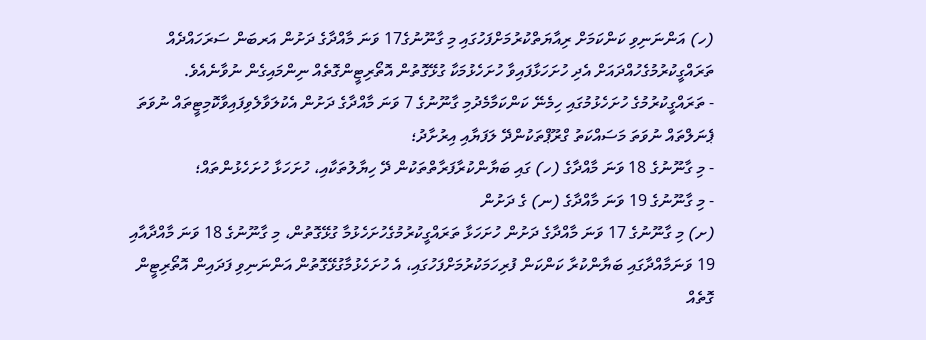(ހ) އަންނަނިވި ކަންކަމަށް ރިއާޔަތްކުރުމަށްފަހުގައި މި ގާނޫނުގެ17 ވަނަ މާއްދާގެ ދަށުން އަރބަން ސަރަހައްދެއް ތަރައްގީކުރުމުގެހުއްދައަށް އެދި ހުށަހަޅާފައިވާ ހުށަހެޅުމަކާ ގުޅޭގޮތުން އޮތޯރިޓީންގޮތެއް ނިންމައިގެން ނުވާނެއެވެ.
- ތަރައްގީކުރުމުގެ ހުށަހެޅުމުގައި ހިމެނޭ ކަންކަމާމެދުމި ގާނޫނުގެ 7 ވަނަ މާއްދާގެ ދަށުން އެކުލަވާލެވިފައިވާކޮމިޓީތައް ނުވަތަ ޕެނަލްތައް ނުވަތަ މަސައްކަތު ގްރޫޕްތަކުންދޭ ލަފަޔާއި އިރުށާދު؛
- މި ގާނޫނުގެ 18 ވަނަ މާއްދާގެ (ހ) ގައި ބަޔާންކުރާފަރާތްތަކުން ދޭ ހިޔާލުތަކާއި، ހުށަހަޅާ ހުށަހެޅުންތައް؛
- މި ގާނޫނުގެ 19 ވަނަ މާއްދާގެ (ނ) ގެ ދަށުން
(ށ) މި ގާނޫނުގެ 17 ވަނަ މާއްދާގެ ދަށުން ހުށަހަޅާ ތަރައްގީކުރުމުގެހުށަހެޅުމާ ގުޅޭގޮތުން، މި ގާނޫނުގެ 18 ވަނަ މާއްދާއާއި 19 ވަނަމާއްދާގައި ބަޔާންކުރާ ކަންކަން ފުރިހަމަކުރުމަށްފަހުގައި، އެ ހުށަހެޅުމާގުޅޭގޮތުން އަންނަނިވި ފަދައިން އޮތޯރިޓީން ގޮތެއް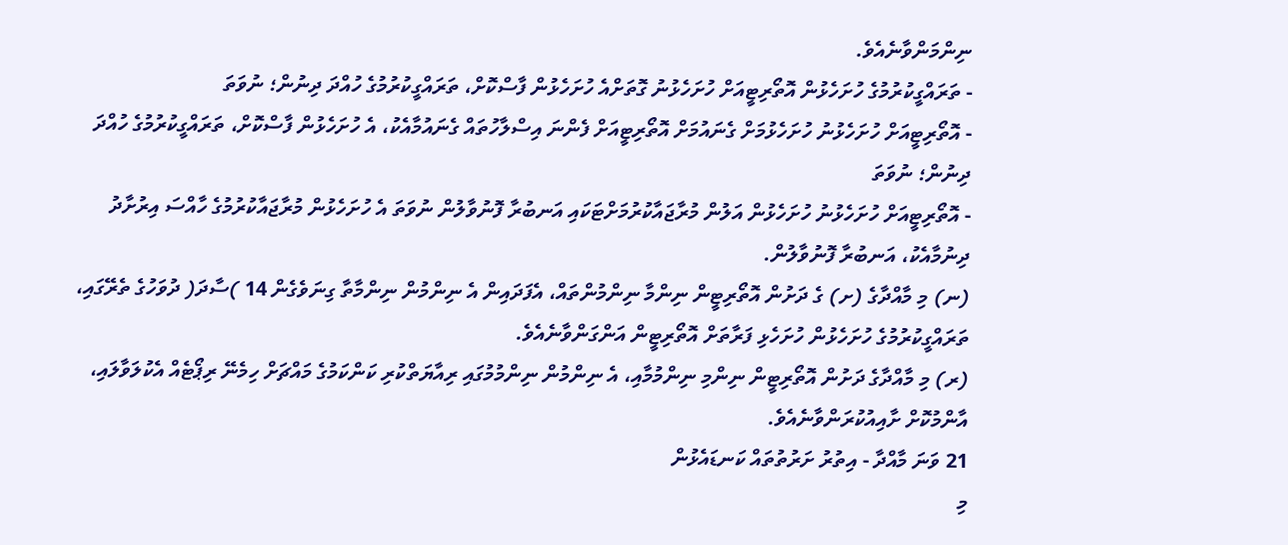ނިންމަންވާނެއެވެ.
- ތަރައްގީކުރުމުގެ ހުށަހެޅުން އޮތޯރިޓީއަށް ހުށަހެޅުނު ގޮތަށްއެ ހުށަހެޅުން ފާސްކޮށް، ތަރައްގީކުރުމުގެ ހުއްދަ ދިނުން؛ ނުވަތަ
- އޮތޯރިޓީއަށް ހުށަހެޅުނު ހުށަހެޅުމަށް ގެނައުމަށް އޮތޯރިޓީއަށް ފެންނަ އިސްލާހުތައް ގެނައުމާއެކު، އެ ހުށަހެޅުން ފާސްކޮށް، ތަރައްގީކުރުމުގެ ހުއްދަ ދިނުން؛ ނުވަތަ
- އޮތޯރިޓީއަށް ހުށަހެޅުނު ހުށަހެޅުން އަލުން މުރާޖައާކުރުމަށްޓަކައި އަނބުރާ ފޮނުވާލުން ނުވަތަ އެ ހުށަހެޅުން މުރާޖައާކުރުމުގެ ހާއްސަ އިރުށާދު ދިނުމާއެކު، އަނބުރާ ފޮނުވާލުން.
(ނ) މި މާއްދާގެ (ށ) ގެ ދަށުން އޮތޯރިޓީން ނިންމާ ނިންމުންތައް، އެފަދައިން އެ ނިންމުން ނިންމާތާ ގިނަވެގެން 14 )ސާދަ( ދުވަހުގެ ތެރޭގައި، ތަރައްގީކުރުމުގެ ހުށަހެޅުން ހުށަހެޅި ފަރާތަށް އޮތޯރިޓީން އަންގަންވާނެއެވެ.
(ރ) މި މާއްދާގެ ދަށުން އޮތޯރިޓީން ނިންމި ނިންމުމާއި، އެ ނިންމުން ނިންމުމުގައި ރިއާޔަތްކުރި ކަންކަމުގެ މައްޗަށް ހިމެނޭ ރިޕޯޓެއް އެކުލަވާލައި، އާންމުކޮށް ށާއިއުކުރަންވާނެއެވެ.
21 ވަނަ މާއްދާ - އިތުރު ށަރުތުތައް ކަނޑައެޅުން
މި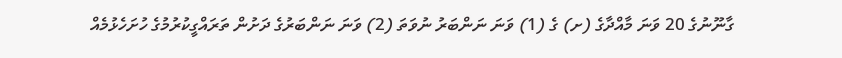ގާނޫނުގެ 20 ވަނަ މާއްދާގެ (ށ) ގެ (1) ވަނަ ނަންބަރު ނުވަތަ (2) ވަނަ ނަންބަރުގެ ދަށުން ތަރައްގީކުރުމުގެ ހުށަހެޅުމެއް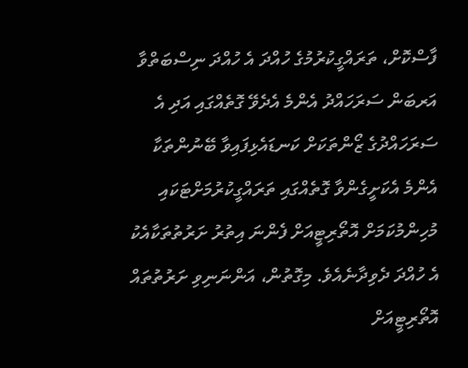ފާސްކޮށް، ތަރައްގީކުރުމުގެ ހުއްދަ އެ ހުއްދަ ނިސްބަތްވާ އަރބަން ސަރަހައްދު އެންމެ އެދެވޭ ގޮތެއްގައި އަދި އެ ސަރަހައްދުގެ ޒޯންތަކަށް ކަނޑައެޅިފައިވާ ބޭނުންތަކާ އެންމެ އެކަށީގެންވާ ގޮތެއްގައި ތަރައްގީކުރުމަށްޓަކައި މުހިންމުކަމަށް އޮތޯރިޓީއަށް ފެންނަ އިތުރު ށަރުތުތަކާއެކު އެ ހުއްދަ ދެވިދާނެއެވެ. މިގޮތުން، އަންނަނިވި ށަރުތުތައް އޮތޯރިޓީއަށް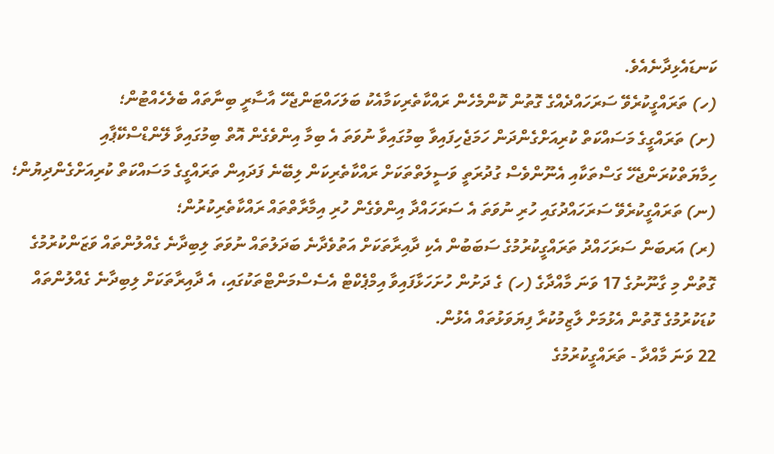ކަނޑައެޅިދާނެއެވެ.
(ހ) ތަރައްގީކުރެވޭ ސަރަހައްދެއްގެ ގޮތުން ކޮންމެހެން ރައްކާތެރިކަމާއެކު ބަލަހައްޓަންޖެހޭ އާސާރީ ބިނާތައް ބެލެހެއްޓުން؛
(ށ) ތަރައްގީގެ މަސައްކަތް ކުރިއަށްގެންދަން ހަމަޖެހިފައިވާ ބިމުގައިވާ ނުވަތަ އެ ބިމާ އިންވެގެން އޮތް ބިމުގައިވާ ލޭންޑްސްކޭޕާއި ހިމާޔަތްކުރަންޖެހޭ ގަސްތަކާއި އެނޫންވެސް ގުދުރަތީ ވަސީލަތްތަކަށް ރައްކާތެރިކަން ލިބޭނެ ފަދައިން ތަރައްގީގެ މަސައްކަތް ކުރިއަށްގެންދިޔުން؛
(ނ) ތަރައްގީކުރެވޭ ސަރަހައްދުގައި ހުރި ނުވަތަ އެ ސަރަހައްދާ އިންވެގެން ހުރި އިމާރާތްތައް ރައްކާތެރިކުރުން؛
(ރ) އަރބަން ސަރަހައްދު ތަރައްގީކުރުމުގެ ސަބަބުން އެކި ދާއިރާތަކަށް އަތުވެދާނެ ބަދަލުތައް ނުވަތަ ލިބިދާނެ ގެއްލުންތައް ވަޒަންކުރުމުގެ ގޮތުން މި ގާނޫނުގެ 17 ވަނަ މާއްދާގެ (ހ) ގެ ދަށުން ހުށަހަޅާފައިވާ އިމްޕެކްޓް އެސެސްމަންޓްތަކުގައި، އެ ދާއިރާތަކަށް ލިބިދާނެ ގެއްލުންތައް ކުޑަކުރުމުގެ ގޮތުން އެޅުމަށް ލާޒިމުކުރާ ފިޔަވަޅުތައް އެޅުން.
22 ވަނަ މާއްދާ - ތަރައްގީކުރުމުގެ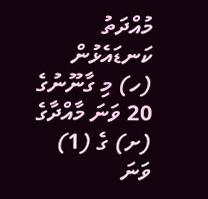މުއްދަތު ކަނޑައެޅުން
(ހ) މި ގާނޫނުގެ 20 ވަނަ މާއްދާގެ (ށ) ގެ (1) ވަނަ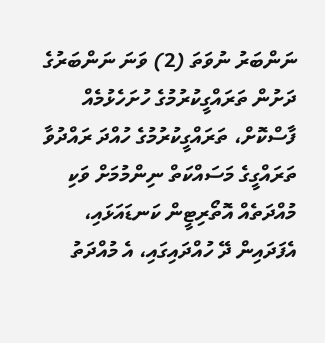ނަންބަރު ނުވަތަ (2) ވަނަ ނަންބަރުގެ ދަށުން ތަރައްގީކުރުމުގެ ހުށަހެޅުމެއް ފާސްކޮށް، ތަރައްގީކުރުމުގެ ހުއްދަ ރައްދުވާ ތަރައްގީގެ މަސައްކަތް ނިންމުމަށް ވަކި މުއްދަތެއް އޮތޯރިޓީން ކަނޑައަޅައި، އެފަދައިން ދޭ ހުއްދައިގައި، އެ މުއްދަތު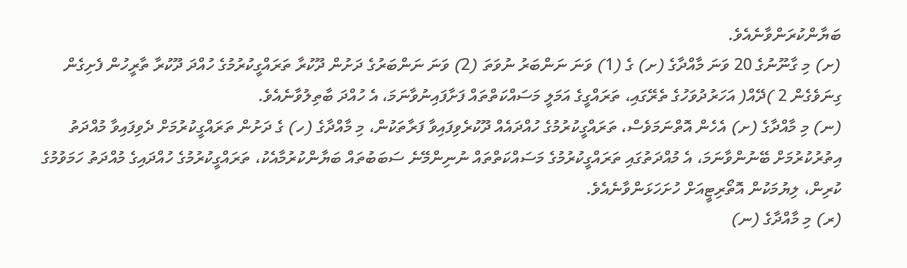ބަޔާންކުރަންވާނެއެވެ.
(ށ) މި ގާނޫނުގެ 20 ވަނަ މާއްދާގެ (ށ) ގެ (1) ވަނަ ނަންބަރު ނުވަތަ (2) ވަނަ ނަންބަރުގެ ދަށުން ދޫކުރާ ތަރައްގީކުރުމުގެ ހުއްދަ ދޫކުރާ ތާރީހުން ފެށިގެން ގިނަވެގެން 2 )ދޭއް( އަހަރުދުވަހުގެ ތެރޭގައި، ތަރައްގީގެ އަމަލީ މަސައްކަތްތައް ފަށާފައިނުވާނަމަ، އެ ހުއްދަ ބާތިލުވާނެއެވެ.
(ނ) މި މާއްދާގެ (ށ) އެހެން އޮތްނަމަވެސް، ތަރައްގީކުރުމުގެ ހުއްދައެއް ދޫކުރެވިފައިވާ ފަރާތަކުން، މި މާއްދާގެ (ހ) ގެ ދަށުން ތަރައްގީކުރުމަށް ދެވިފައިވާ މުއްދަތު އިތުރުކުރުމަށް ބޭނުންވާނަމަ، އެ މުއްދަތުގައި ތަރައްގީކުރުމުގެ މަސައްކަތްތައް ނުނިންމޭނެ ސަބަބުތައް ބަޔާންކުރުމާއެކު، ތަރައްގީކުރުމުގެ ހުއްދައިގެ މުއްދަތު ހަމަވުމުގެ ކުރިން، ލިޔުމަކުން އޮތޯރިޓީއަށް ހުށަހަޅަންވާނެއެވެ.
(ރ) މި މާއްދާގެ (ނ)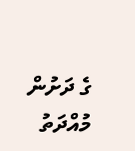ގެ ދަށުން މުއްދަތު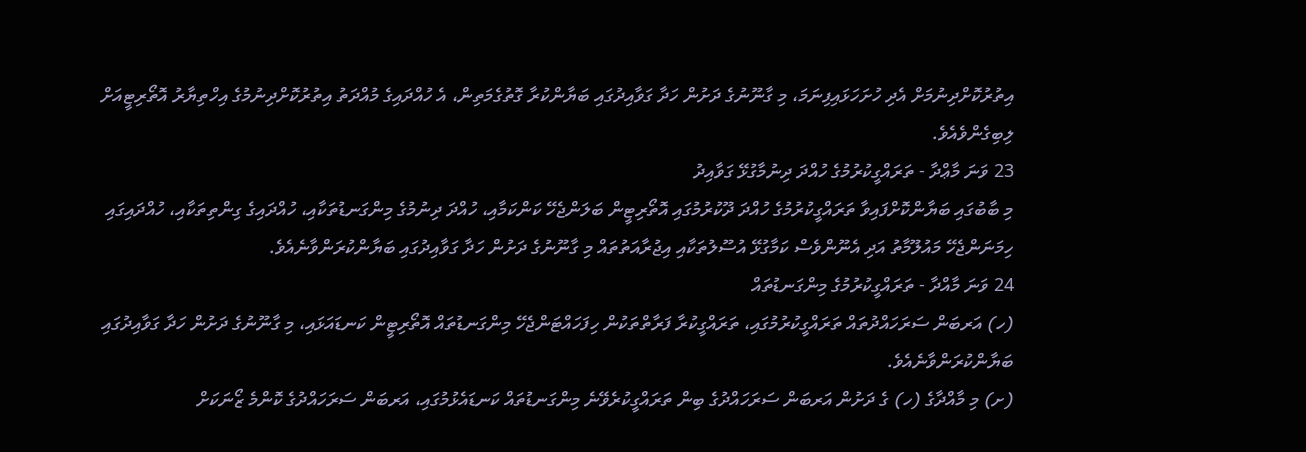އިތުރުކޮށްދިނުމަށް އެދި ހުށަހަޅައިފިނަމަ، މި ގާނޫނުގެ ދަށުން ހަދާ ގަވާއިދުގައި ބަޔާންކުރާ ގޮތުގެމަތިން، އެ ހުއްދައިގެ މުއްދަތު އިތުރުކޮށްދިނުމުގެ އިހްތިޔާރު އޮތޯރިޓީއަށް ލިބިގެންވެއެވެ.
23 ވަނަ މާޢްދާ - ތަރައްގީކުރުމުގެ ހުއްދަ ދިނުމާގުޅޭ ގަވާއިދު
މި ބާބުގައި ބަޔާންކޮށްފައިވާ ތަރައްގީކުރުމުގެ ހުއްދަ ދޫކުރުމުގައި އޮތޯރިޓީން ބަލަންޖެހޭ ކަންކަމާއި، ހުއްދަ ދިނުމުގެ މިންގަނޑުތަކާއި، ހުއްދައިގެ ގިންތިތަކާއި، ހުއްދައިގައި ހިމަނަންޖެހޭ މައުލޫމާތު އަދި އެނޫންވެސް ކަމާގުޅޭ އުސޫލުތަކާއި އިޖުރާއަތުތައް މި ގާނޫނުގެ ދަށުން ހަދާ ގަވާއިދުގައި ބަޔާންކުރަންވާނެއެވެ.
24 ވަނަ މާއްދާ - ތަރައްގީކުރުމުގެ މިންގަނޑުތައް
(ހ) އަރބަން ސަރަހައްދުތައް ތަރައްގީކުރުމުގައި، ތަރައްގީކުރާ ފަރާތްތަކުން ހިފަހައްޓަންޖެހޭ މިންގަނޑުތައް އޮތޯރިޓީން ކަނޑައަޅައި، މި ގާނޫނުގެ ދަށުން ހަދާ ގަވާއިދުގައި ބަޔާންކުރަންވާނެއެވެ.
(ށ) މި މާއްދާގެ (ހ) ގެ ދަށުން އަރބަން ސަރަހައްދުގެ ބިން ތަރައްގީކުރެވޭނެ މިންގަނޑުތައް ކަނޑައެޅުމުގައި، އަރބަން ސަރަހައްދުގެ ކޮންމެ ޒޯނަކަށް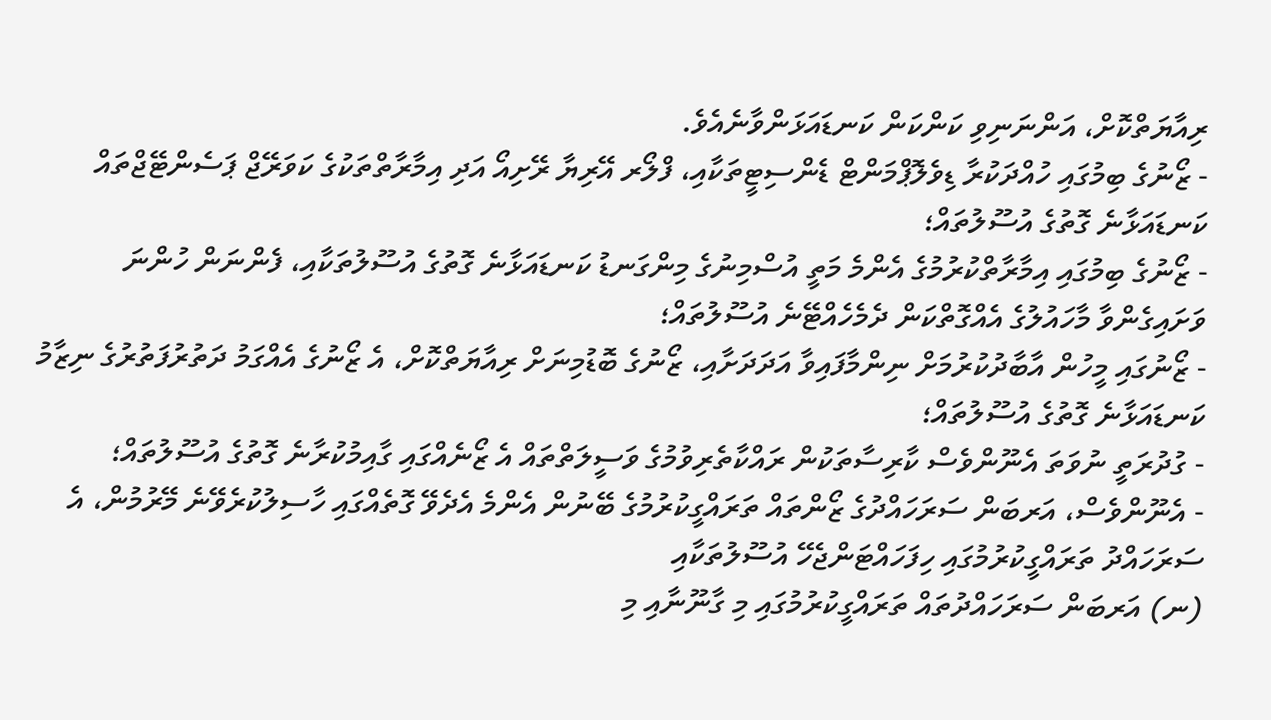ރިއާޔަތްކޮށް، އަންނަނިވި ކަންކަން ކަނޑައަޅަންވާނެއެވެ.
- ޒޯނުގެ ބިމުގައި ހުއްދަކުރާ ޑިވެލޮޕްމަންޓް ޑެންސިޓީތަކާއި، ފްލޯރ އޭރިޔާ ރޭށިއޯ އަދި އިމާރާތްތަކުގެ ކަވަރޭޖް ޕަސެންޓޭޖްތައް ކަނޑައަޅާނެ ގޮތުގެ އުސޫލުތައް؛
- ޒޯނުގެ ބިމުގައި އިމާރާތްކުރުމުގެ އެންމެ މަތީ އުސްމިނުގެ މިންގަނޑު ކަނޑައަޅާނެ ގޮތުގެ އުސޫލުތަކާއި، ފެންނަން ހުންނަ ވަށައިގެންވާ މާހައުލުގެ އެއްގޮތްކަން ދެމެހެއްޓޭނެ އުސޫލުތައް؛
- ޒޯނުގައި މީހުން އާބާދުކުރުމަށް ނިންމާފައިވާ އަދަދަށާއި، ޒޯނުގެ ބޮޑުމިނަށް ރިއާޔަތްކޮށް، އެ ޒޯނުގެ އެއްގަމު ދަތުރުފަތުރުގެ ނިޒާމު ކަނޑައަޅާނެ ގޮތުގެ އުސޫލުތައް؛
- ގުދުރަތީ ނުވަތަ އެނޫންވެސް ކާރިސާތަކުން ރައްކާތެރިވުމުގެ ވަސީލަތްތައް އެ ޒޯނެއްގައި ގާއިމުކުރާނެ ގޮތުގެ އުސޫލުތައް؛
- އެނޫންވެސް، އަރބަން ސަރަހައްދުގެ ޒޯންތައް ތަރައްގީކުރުމުގެ ބޭނުން އެންމެ އެދެވޭ ގޮތެއްގައި ހާސިލުކުރެވޭނެ މޭރުމުން، އެ ސަރަހައްދު ތަރައްގީކުރުމުގައި ހިފަހައްޓަންޖެހޭ އުސޫލުތަކާއި
(ނ) އަރބަން ސަރަހައްދުތައް ތަރައްގީކުރުމުގައި މި ގާނޫނާއި މި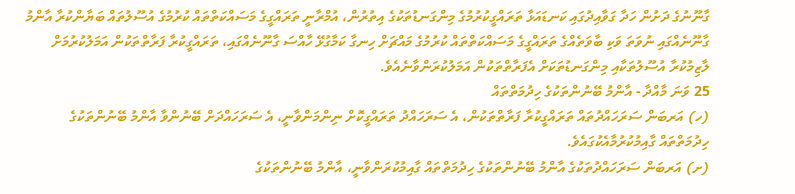ގާނޫނުގެ ދަށުން ހަދާ ގަވާއިދުގައި ކަނޑައަޅާ ތަރައްގީކުރުމުގެ މިންގަނޑުތަކުގެ އިތުރުން، އުމްރާނީ ތަރައްގީގެ މަސައްކަތްތައް ކުރުމުގެ އުސޫލުތައް ބަޔާންކުރާ އާންމު ގާނޫނެއްގައި ނުވަތަ ވަކި ބާވަތެއްގެ ތަރައްގީގެ މަސައްކަތްތައް ކުރުމުގެ މައްޗަށް ހިނގާ ކަމާގުޅޭ ހާއްސަ ގާނޫނެއްގައި، ތަރައްގީކުރާ ފަރާތްތަކުން އަމަލުކުރުމަށް ލާޒިމުކުރާ އުސޫލުތަކާއި މިންގަނޑުތަކަށް އެފަރާތްތަކުން އަމަލުކުރަންވާނެއެވެ.
25 ވަނަ މާއްދާ - އާންމު ބޭނުންތަކުގެ ހިދުމަތްތައް
(ހ) އަރބަން ސަރަހައްދުތައް ތަރައްގީކުރާ ފަރާތްތަކުން، އެ ސަރަހައްދު ތަރައްގީކޮށް ނިންމަންވާނީ، އެ ސަރަހައްދަށް ބޭނުންވާ އާންމު ބޭނުންތަކުގެ ހިދުމަތްތައް ގާއިމުކުރުމާއެކުގައެވެ.
(ށ) އަރބަން ސަރަހައްދުތަކުގެ އާންމު ބޭނުންތަކުގެ ހިދުމަތްތައް ގާއިމުކުރަންވާނީ، އާންމު ބޭނުންތަކުގެ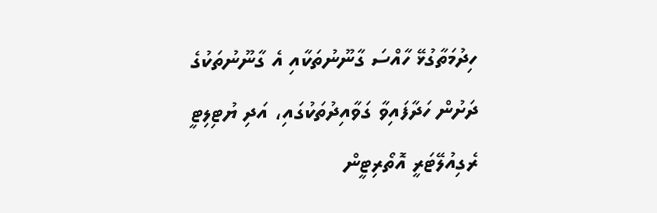ހިދުމަތާގުޅޭ ހާއްސަ ގާނޫނުތަކާއި އެ ގާނޫނުތަކުގެ ދަށުން ހަދާފައިވާ ގަވާއިދުތަކުގައި، އަދި ޔުޓިލިޓީ ރެގިއުލޭޓަރީ އޮތޯރިޓީން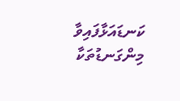ކަނޑައަޅާފައިވާ މިންގަނޑުތަކާ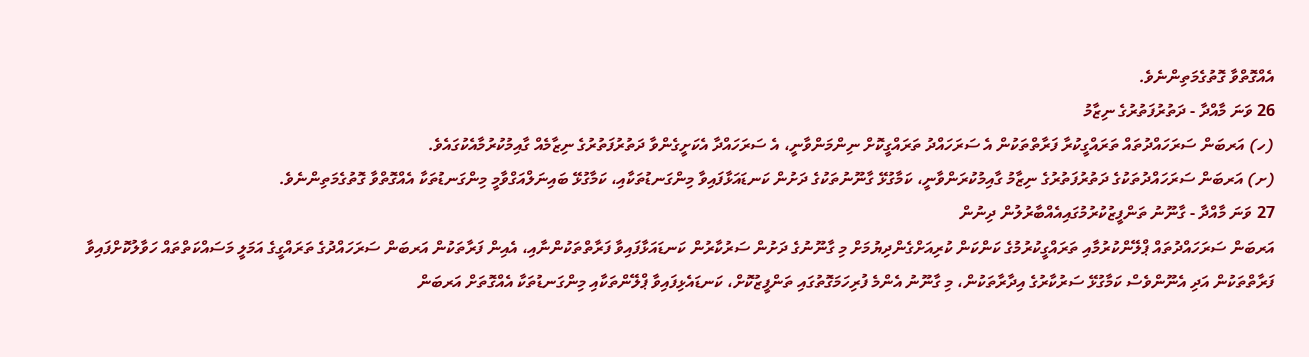އެއްގޮތްވާ ގޮތުގެމަތިންނެވެ.
26 ވަނަ މާއްދާ - ދަތުރުފަތުރުގެ ނިޒާމު
(ހ) އަރބަން ސަރަހައްދުތައް ތަރައްގީކުރާ ފަރާތްތަކުން އެ ސަރަހައްދު ތަރައްގީކޮށް ނިންމަންވާނީ، އެ ސަރަހައްދާ އެކަށީގެންވާ ދަތުރުފަތުރުގެ ނިޒާމެއް ގާއިމުކުރުމާއެކުގައެވެ.
(ށ) އަރބަން ސަރަހައްދުތަކުގެ ދަތުރުފަތުރުގެ ނިޒާމު ގާއިމުކުރަންވާނީ، ކަމާގުޅޭ ގާނޫނުތަކުގެ ދަށުން ކަނޑައަޅާފައިވާ މިންގަނޑުތަކާއި، ކަމާގުޅޭ ބައިނަލްއަގްވާމީ މިންގަނޑުތަކާ އެއްގޮތްވާ ގޮތުގެމަތިންނެވެ.
27 ވަނަ މާއްދާ - ގާނޫނު ތަންފީޒުކުރުމުގައިއެއްބާރުލުން ދިނުން
އަރބަން ސަރަހައްދުތައް ޕްލޭންކުރުމާއި ތަރައްގީކުރުމުގެ ކަންކަން ކުރިއަށްގެންދިޔުމަށް މި ގާނޫނުގެ ދަށުން ސަރުކާރުން ކަނޑައަޅާފައިވާ ފަރާތްތަކުންނާއި، އެއިން ފަރާތަކުން އަރބަން ސަރަހައްދުގެ ތަރައްގީގެ އަމަލީ މަސައްކަތްތައް ހަވާލުކޮށްފައިވާ ފަރާތްތަކުން އަދި އެނޫންވެސް ކަމާގުޅޭ ސަރުކާރުގެ އިދާރާތަކުން، މި ގާނޫނު އެންމެ ފުރިހަމަގޮތުގައި ތަންފީޒުކޮށް، ކަނޑައެޅިފައިވާ ޕްލޭންތަކާއި މިންގަނޑުތަކާ އެއްގޮތަށް އަރބަން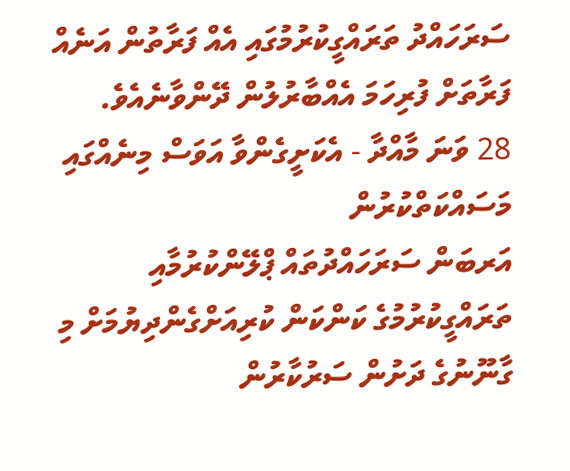ސަރަހައްދު ތަރައްގީކުރުމުގައި އެއް ފަރާތުން އަނެއް ފަރާތަށް ފުރިހަމަ އެއްބާރުލުން ދޭންވާނެއެވެ.
28 ވަނަ މާއްދާ - އެކަށީގެންވާ އަވަސް މިނެއްގައި މަސައްކަތްކުރުން
އަރބަން ސަރަހައްދުތައް ޕްލޭންކުރުމާއި ތަރައްގީކުރުމުގެ ކަންކަން ކުރިއަށްގެންދިޔުމަށް މި ގާނޫނުގެ ދަށުން ސަރުކާރުން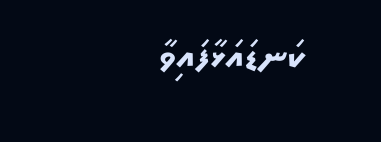ކަނޑައަޅާފައިވާ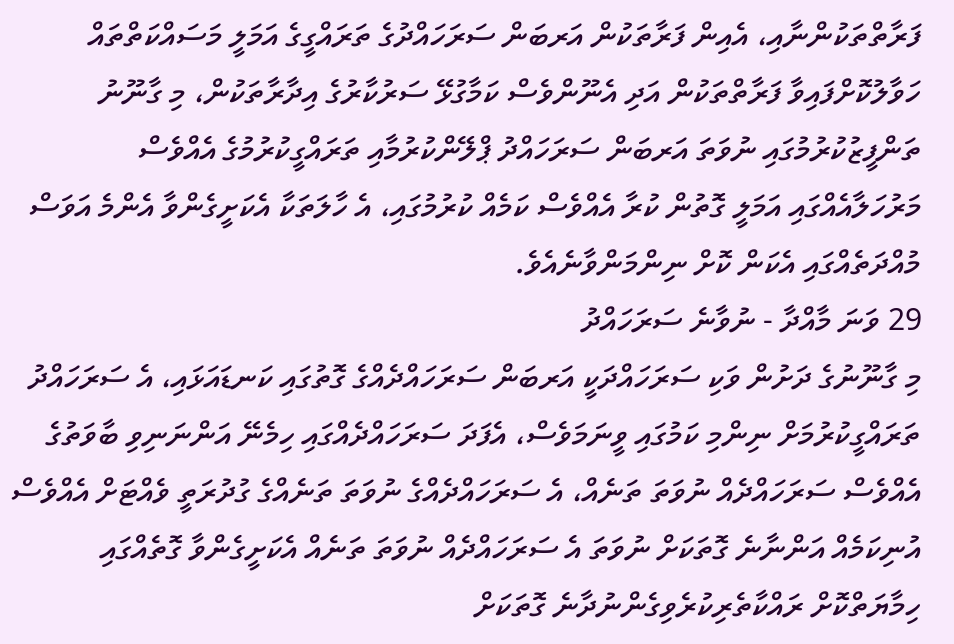ފަރާތްތަކުންނާއި، އެއިން ފަރާތަކުން އަރބަން ސަރަހައްދުގެ ތަރައްގީގެ އަމަލީ މަސައްކަތްތައް ހަވާލުކޮށްފައިވާ ފަރާތްތަކުން އަދި އެނޫންވެސް ކަމާގުޅޭ ސަރުކާރުގެ އިދާރާތަކުން، މި ގާނޫނު ތަންފީޒުކުރުމުގައި ނުވަތަ އަރބަން ސަރަހައްދު ޕްލޭންކުރުމާއި ތަރައްގީކުރުމުގެ އެއްވެސް މަރުހަލާއެއްގައި އަމަލީ ގޮތުން ކުރާ އެއްވެސް ކަމެއް ކުރުމުގައި، އެ ހާލަތަކާ އެކަށީގެންވާ އެންމެ އަވަސް މުއްދަތެއްގައި އެކަން ކޮށް ނިންމަންވާނެއެވެ.
29 ވަނަ މާއްދާ - ނުވާނެ ސަރަހައްދު
މި ގާނޫނުގެ ދަށުން ވަކި ސަރަހައްދަކީ އަރބަން ސަރަހައްދެއްގެ ގޮތުގައި ކަނޑައަޅައި، އެ ސަރަހައްދު ތަރައްގީކުރުމަށް ނިންމި ކަމުގައި ވީނަމަވެސް، އެފަދަ ސަރަހައްދެއްގައި ހިމެނޭ އަންނަނިވި ބާވަތުގެ އެއްވެސް ސަރަހައްދެއް ނުވަތަ ތަނެއް، އެ ސަރަހައްދެއްގެ ނުވަތަ ތަނެއްގެ ގުދުރަތީ ވެއްޓަށް އެއްވެސް އުނިކަމެއް އަންނާނެ ގޮތަކަށް ނުވަތަ އެ ސަރަހައްދެއް ނުވަތަ ތަނެއް އެކަށީގެންވާ ގޮތެއްގައި ހިމާޔަތްކޮށް ރައްކާތެރިކުރެވިގެންނުދާނެ ގޮތަކަށް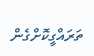ތަރައްގީކޮށްގެން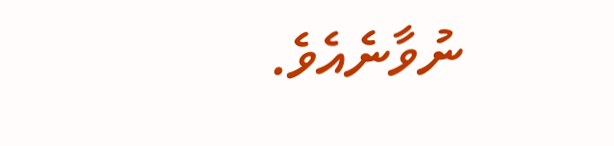ނުވާނެއެވެ.